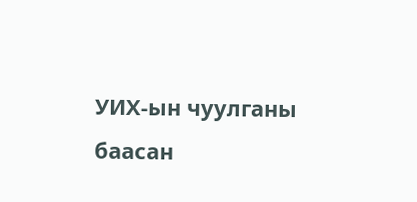УИХ-ын чуулганы баасан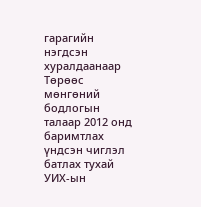гарагийн нэгдсэн хуралдаанаар Төрөөс мөнгөний бодлогын талаар 2012 онд баримтлах үндсэн чиглэл батлах тухай УИХ-ын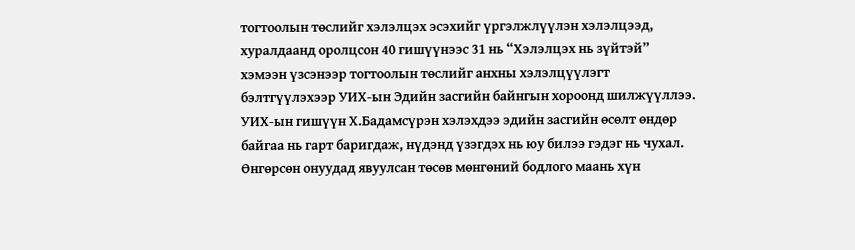тогтоолын төслийг хэлэлцэх эсэхийг үргэлжлүүлэн хэлэлцээд, хуралдаанд оролцсон 40 гишүүнээс 31 нь “Хэлэлцэх нь зүйтэй” хэмээн үзсэнээр тогтоолын төслийг анхны хэлэлцүүлэгт бэлтгүүлэхээр УИХ-ын Эдийн засгийн байнгын хороонд шилжүүллээ.
УИХ-ын гишүүн Х.Бадамсүрэн хэлэхдээ эдийн засгийн өсөлт өндөр байгаа нь гарт баригдаж, нүдэнд үзэгдэх нь юу билээ гэдэг нь чухал. Өнгөрсөн онуудад явуулсан төсөв мөнгөний бодлого маань хүн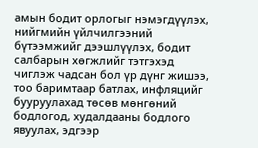амын бодит орлогыг нэмэгдүүлэх, нийгмийн үйлчилгээний бүтээмжийг дээшлүүлэх, бодит салбарын хөгжлийг тэтгэхэд чиглэж чадсан бол үр дүнг жишээ, тоо баримтаар батлах, инфляцийг бууруулахад төсөв мөнгөний бодлогод, худалдааны бодлого явуулах, эдгээр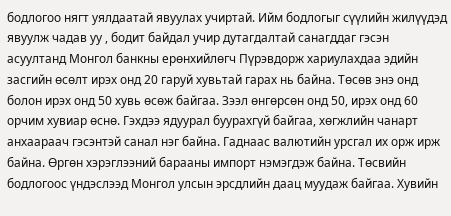бодлогоо нягт уялдаатай явуулах учиртай. Ийм бодлогыг сүүлийн жилүүдэд явуулж чадав уу , бодит байдал учир дутагдалтай санагддаг гэсэн асуултанд Монгол банкны ерөнхийлөгч Пүрэвдорж хариулахдаа эдийн засгийн өсөлт ирэх онд 20 гаруй хувьтай гарах нь байна. Төсөв энэ онд болон ирэх онд 50 хувь өсөж байгаа. Зээл өнгөрсөн онд 50, ирэх онд 60 орчим хувиар өснө. Гэхдээ ядуурал буурахгүй байгаа, хөгжлийн чанарт анхаараач гэсэнтэй санал нэг байна. Гаднаас валютийн урсгал их орж ирж байна. Өргөн хэрэглээний барааны импорт нэмэгдэж байна. Төсвийн бодлогоос үндэслээд Монгол улсын эрсдлийн даац муудаж байгаа. Хувийн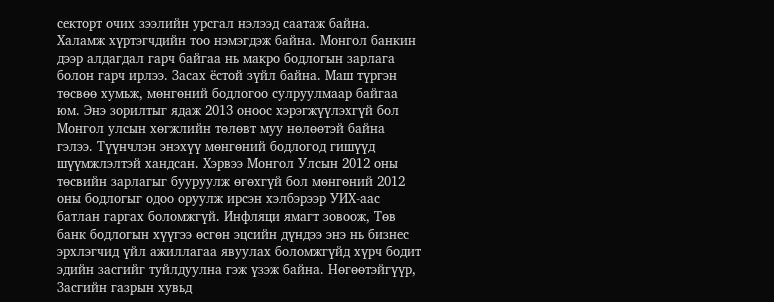секторт очих зээлийн урсгал нэлээд саатаж байна. Халамж хүртэгчдийн тоо нэмэгдэж байна. Монгол банкин дээр алдагдал гарч байгаа нь макро бодлогын зарлага болон гарч ирлээ. Засах ёстой зүйл байна. Маш түргэн төсвөө хумьж, мөнгөний бодлогоо сулруулмаар байгаа юм. Энэ зорилтыг ядаж 2013 оноос хэрэгжүүлэхгүй бол Монгол улсын хөгжлийн төлөвт муу нөлөөтэй байна гэлээ. Түүнчлэн энэхүү мөнгөний бодлогод гишүүд шүүмжлэлтэй хандсан. Хэрвээ Монгол Улсын 2012 оны төсвийн зарлагыг бууруулж өгөхгүй бол мөнгөний 2012 оны бодлогыг одоо оруулж ирсэн хэлбэрээр УИХ-аас батлан гаргах боломжгүй. Инфляци ямагт зовоож, Төв банк бодлогын хүүгээ өсгөн эцсийн дүндээ энэ нь бизнес эрхлэгчид үйл ажиллагаа явуулах боломжгүйд хүрч бодит эдийн засгийг туйлдуулна гэж үзэж байна. Нөгөөтэйгүүр, Засгийн газрын хувьд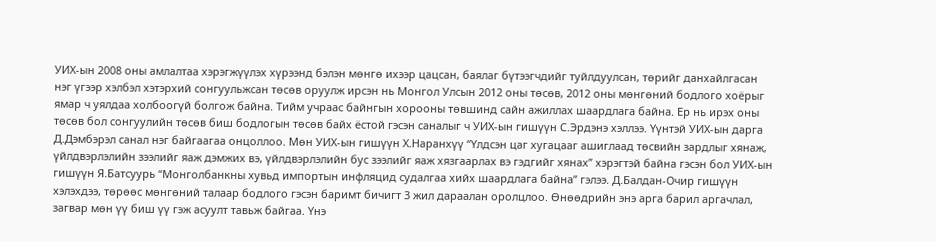УИХ-ын 2008 оны амлалтаа хэрэгжүүлэх хүрээнд бэлэн мөнгө ихээр цацсан, баялаг бүтээгчдийг туйлдуулсан, төрийг данхайлгасан нэг үгээр хэлбэл хэтэрхий сонгуульжсан төсөв оруулж ирсэн нь Монгол Улсын 2012 оны төсөв, 2012 оны мөнгөний бодлого хоёрыг ямар ч уялдаа холбоогүй болгож байна. Тийм учраас байнгын хорооны төвшинд сайн ажиллах шаардлага байна. Ер нь ирэх оны төсөв бол сонгуулийн төсөв биш бодлогын төсөв байх ёстой гэсэн саналыг ч УИХ-ын гишүүн С.Эрдэнэ хэллээ. Үүнтэй УИХ-ын дарга Д.Дэмбэрэл санал нэг байгаагаа онцоллоо. Мөн УИХ-ын гишүүн Х.Наранхүү “Үлдсэн цаг хугацааг ашиглаад төсвийн зардлыг хянаж, үйлдвэрлэлийн зээлийг яаж дэмжих вэ, үйлдвэрлэлийн бус зээлийг яаж хязгаарлах вэ гэдгийг хянах” хэрэгтэй байна гэсэн бол УИХ-ын гишүүн Я.Батсуурь “Монголбанкны хувьд импортын инфляцид судалгаа хийх шаардлага байна” гэлээ. Д.Балдан-Очир гишүүн хэлэхдээ, төрөөс мөнгөний талаар бодлого гэсэн баримт бичигт 3 жил дараалан оролцлоо. Өнөөдрийн энэ арга барил аргачлал, загвар мөн үү биш үү гэж асуулт тавьж байгаа. Үнэ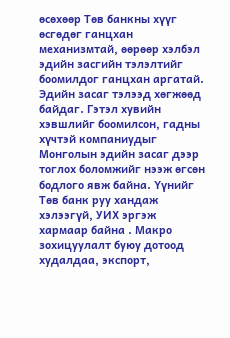өсөхөөр Төв банкны хүүг өсгөдөг ганцхан механизмтай, өөрөөр хэлбэл эдийн засгийн тэлэлтийг боомилдог ганцхан аргатай. Эдийн засаг тэлээд хөгжөөд байдаг. Гэтэл хувийн хэвшлийг боомилсон, гадны хүчтэй компаниудыг Монголын эдийн засаг дээр тоглох боломжийг нээж өгсөн бодлого явж байна. Үүнийг Төв банк руу хандаж хэлээгүй, УИХ эргэж хармаар байна . Макро зохицуулалт буюу дотоод худалдаа, экспорт,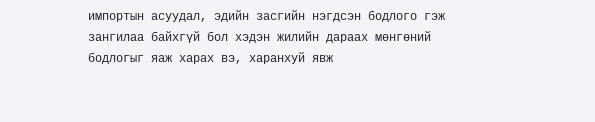импортын асуудал, эдийн засгийн нэгдсэн бодлого гэж зангилаа байхгүй бол хэдэн жилийн дараах мөнгөний бодлогыг яаж харах вэ, харанхуй явж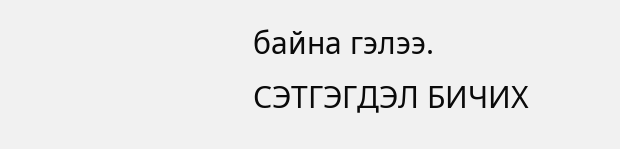байна гэлээ.
СЭТГЭГДЭЛ БИЧИХ